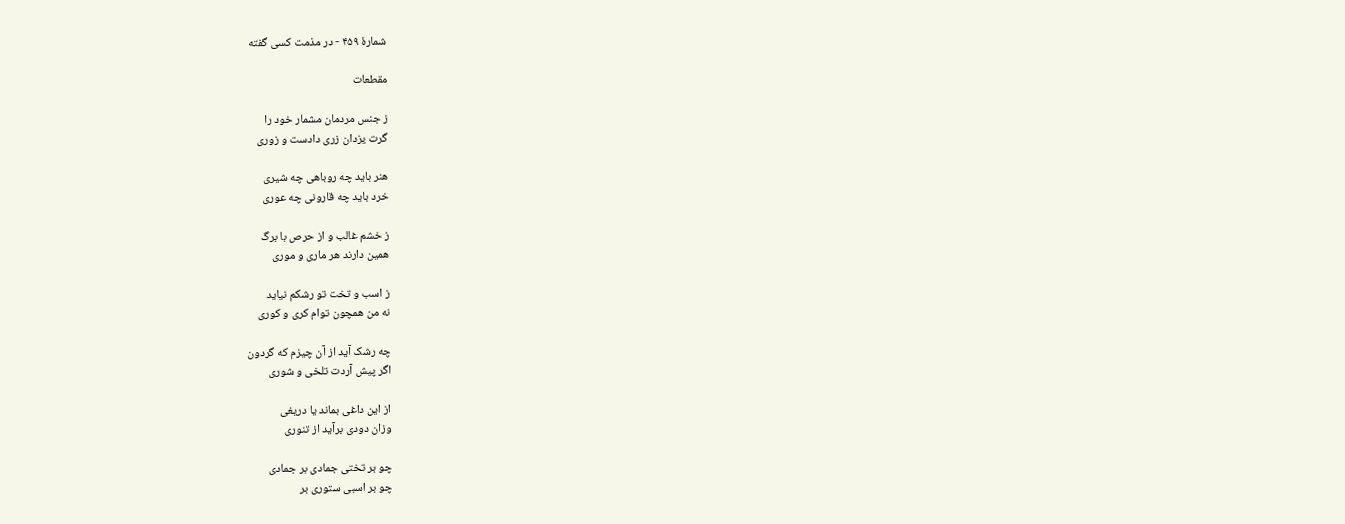شمارهٔ ۴۵۹ - در مذمت کسی گفته

مقطعات

ز جنس مردمان مشمار خود را
گرت یزدان زری دادست و زوری

هنر باید چه روباهی چه شیری
خرد باید چه قارونی چه عوری

ز خشم غالب و از حرص با برگ
همین دارند هر ماری و موری

ز اسب و تخت تو رشکم نیاید
نه من همچون توام کری و کوری

چه رشک آید از آن چیزم که گردون
اگر پیش آردت تلخی و شوری

از این داغی بماند یا دریغی
وزان دودی برآید از تنوری

چو بر تختی جمادی بر جمادی
چو بر اسبی ستوری بر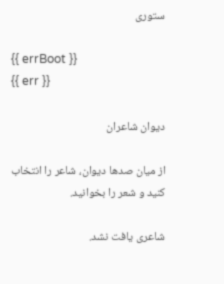ستوری

{{ errBoot }}
{{ err }}

دیوان شاعران

از میان صدها دیوان، شاعر را انتخاب کنید و شعر را بخوانید.

شاعری یافت نشد.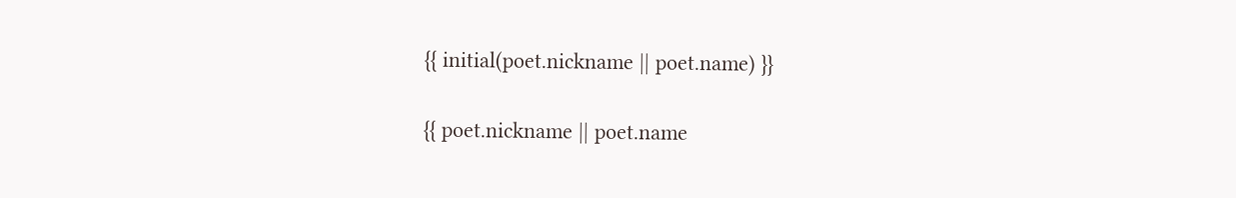{{ initial(poet.nickname || poet.name) }}

{{ poet.nickname || poet.name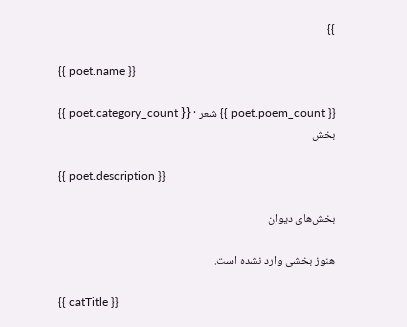}}

{{ poet.name }}

{{ poet.poem_count }} شعر · {{ poet.category_count }} بخش

{{ poet.description }}

بخش‌های دیوان

هنوز بخشی وارد نشده است.

{{ catTitle }}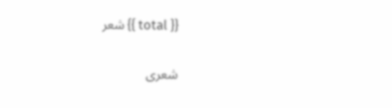{{ total }} شعر

شعری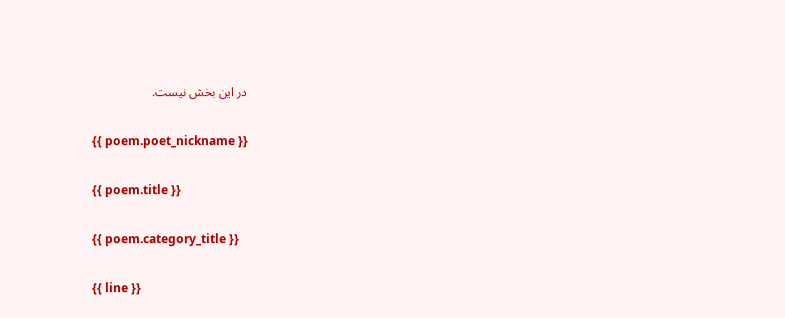در این بخش نیست.

{{ poem.poet_nickname }}

{{ poem.title }}

{{ poem.category_title }}

{{ line }}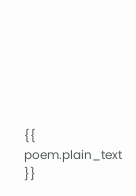{{ poem.plain_text }}